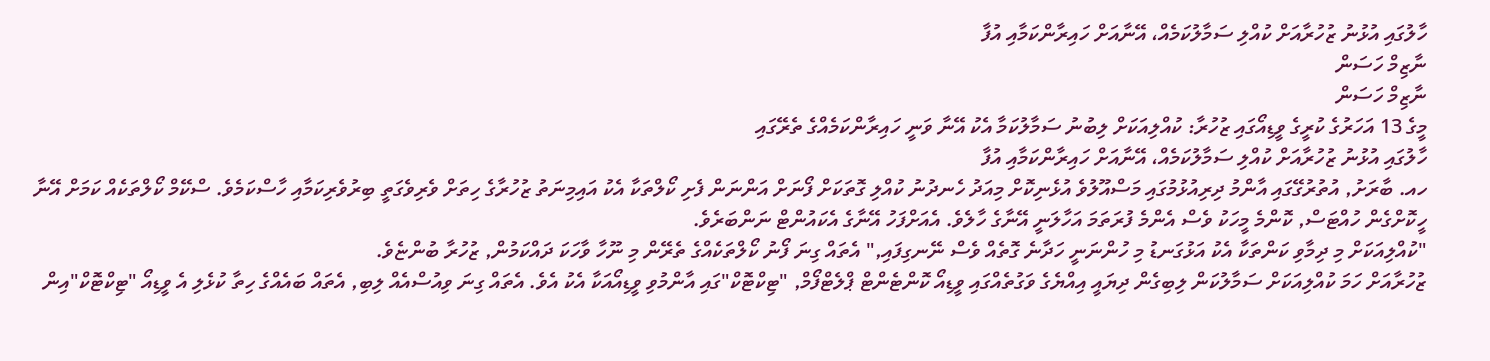ހާލުގައި އުޅުނު ޒުހުރާއަށް ކުއްލި ސަމާލުކަމެއް، އޭނާއަށް ހައިރާންކަމާއި އުފާ
ނާޒިމް ހަސަން
ނާޒިމް ހަސަން
މީގެ 13 އަހަރުގެ ކުރީގެ ވީޑިއޯގައި ޒުހުރާ: ކުއްލިއަކަށް ލިބުނު ސަމާލުކަމާ އެކު އޭނާ ވަނީ ހައިރާންކަމެއްގެ ތެރޭގައި
ހާލުގައި އުޅުނު ޒުހުރާއަށް ކުއްލި ސަމާލުކަމެއް، އޭނާއަށް ހައިރާންކަމާއި އުފާ
ހއ. ބާރަށު, އުތުރުގޭގައި އާންމު ދިރިއުޅުމުގައި މަސްއޫލުވެ އުޅެނިކޮށް މިއަދު ހެނދުނު ކުއްލި ގޮތަކަށް ފޯނަށް އަންނަން ފެށި ކޯލްތަކާ އެކު އައިމިނަތު ޒުހުރާގެ ހިތަށް ވެރިވެގަތީ ބިރުވެރިކަމާއި ހާސްކަމެވެ. ސްކޭމް ކޯލްތަކެއް ކަމަށް އޭނާ ހީކޮށްގެން ހުއްޓަސް, ކޮންމެ މީހަކު ވެސް އެންމެ ފުރަތަމަ އަހާލަނީ އޭނާގެ ހާލެވެ. އެއަށްފަހު އޭނާގެ އެކައުންޓް ނަންބަރެވެ.
"ކުއްލިއަކަށް މި ދިމާވި ކަންތަކާ އެކު އަޅުގަނޑު މި ހުންނަނީ ހަދާނެ ގޮތެއް ވެސް ނޭނގިފައި," އެތައް ގިނަ ފޯނު ކޯލްތަކެއްގެ ތެރޭން މި ނޫހާ ވާހަކަ ދައްކަމުން, ޒުހުރާ ބުންޏެވެ.
ޒުހުރާއަށް ހަމަ ކުއްލިއަކަށް ސަމާލުކަން ލިބިގެން ދިޔައީ އިއްޔެގެ ވަގުތެއްގައި ވީޑިއޯ ކޮންޓެންޓް ޕްލެޓްފޯމް, "ޓިކްޓޮކް"ގައި އާންމުވި ވީޑިއޯއަކާ އެކު އެވެ. އެތައް ގިނަ ވިއުސްއެއް ލިބި, އެތައް ބައެއްގެ ހިތާ ކުޅެލި އެ ވީޑިއޯ "ޓިކްޓޮކް"އިން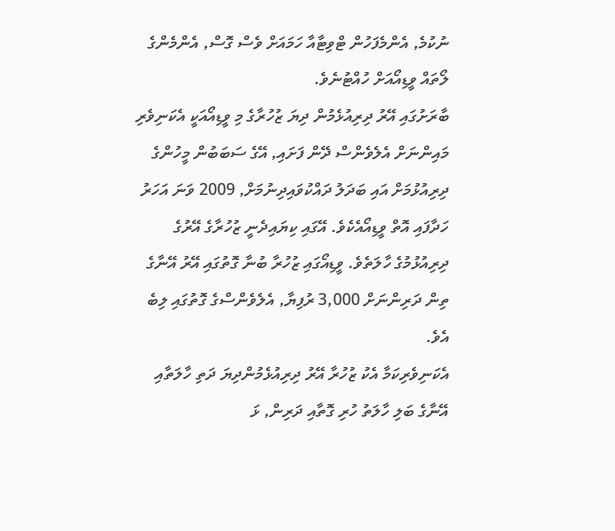ނުކުމެ, އެންމެފަހުން ޓްވިޓާއާ ހަމައަށް ވެސް ގޮސް, އެންމެންގެ ލޯތައް ވީޑިއޯއަށް ހުއްޓުނެވެ.
ބާރަށުގައި އޭރު ދިރިއުޅެމުން ދިޔަ ޒުހުރާގެ މި ވީޑިއޯއަކީ އެކަނިވެރި މައިންނަށް އެލެވެންސް ދޭން ފަށައި, އޭގެ ސަބަބުން މީހުންގެ ދިރިއުޅުމަށް އައި ބަދަލު ދައްކުވައިދިނުމަށް, 2009 ވަނަ އަހަރު ހަދާފައި އޮތް ވީޑިއޯއެކެވެ. އޭގައި ކިޔައިދެނީ ޒުހުރާގެ އޭރުގެ ދިރިއުޅުމުގެ ހާލަތެވެ. ވީޑިއޯގައި ޒުހުރާ ބުނާ ގޮތުގައި އޭރު އޭނާގެ ތިން ދަރިންނަށް 3,000 ރުފިޔާ, އެލެވެންސްގެ ގޮތުގައި ލިބެ އެވެ.
އެކަނިވެރިކަމާ އެކު ޒުހުރާ އޭރު ދިރިއުޅެމުންދިޔަ ދަތި ހާލަތާއި އޭނާގެ ބަލި ހާލަތު ހުރި ގޮތާއި ދަރިން, ޅަ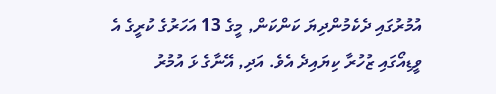އުމުރުގައި ދެކެމުންދިޔަ ކަންކަން, މީގެ 13 އަހަރުގެ ކުރީގެ އެ ވީޑިއޯގައި ޒުހުރާ ކިޔައިދެ އެވެ. އަދި, އޭނާގެ ޅަ އުމުރު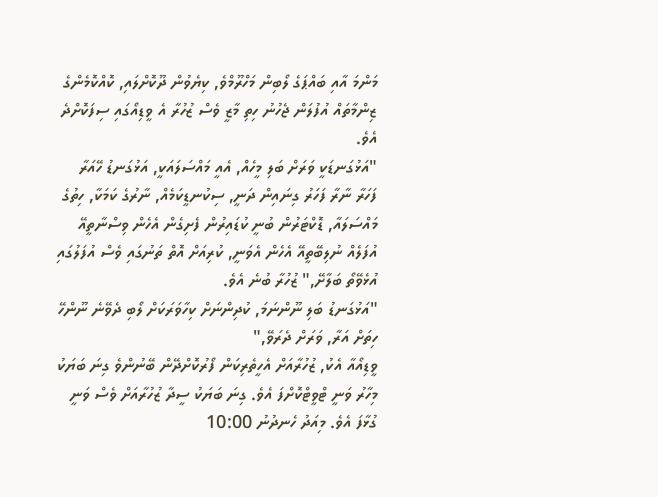މަންމަ އާއި ބައްޕަގެ ލޯބިން މަހްރޫމްވެ, ކިޔެވުން ދޫކޮށްލައި, ކޮއްކޮމެންގެ ޒިންމާތައް އުފުލަން ޖެހުނު ހިތި މާޒީ ވެސް ޒުހުރާ އެ ވީޑިއޯގައި ސިފަކޮށްދެ އެވެ.
"އަޅުގަނޑަކީ ވަރަށް ބަލި މީހެއް, އެއީ މައްސަލައަކީ, އަޅުގަނޑު ހޭއަރާ ފަހަރާ ނާރާ ފަހަރު ގިނައިން ދަނީ, ސިކުނޑީކަމެއް, ނާރުގެ ކަމަކާ, ހިތުގެ މައްސަލައާ, ޑޮކްޓަރުން ބުނީ ކުޑައިރުން ފެށިގެން އެހެން ވިސްނާތީއޭ އުފަލެއް ނުލިބޭތީއޭ އެހެން އެވަނީ, ކުރިއަށް އޮތް ތަނުގައި ވެސް އުފަލުގައި އުޅެވޭތޯ ބަލާށޭ," ޒުހުރާ ބުނެ އެވެ.
"އަޅުގަނޑު ބަލި ނޫންނަމަ, ކުދިންނަށް ކިހާވަރަކަށް ލޯބި ދެވޭނެ ނޫންހޭ ހިތަށް އަރާ, ވަރަށް ދެރަވޭ,"
ވީޑިއޯއާ އެކު, ޒުހުރާއަށް އެހީތެރިކަން ފޯރުކޮށްދޭން ބޭނުންވެ ގިނަ ބަޔަކު މިހާރު ވަނީ ޓްވީޓްކޮށްފަ އެވެ. ގިނަ ބަޔަކު ސީދާ ޒުހުރާއަށް ވެސް ވަނީ ގުޅާފަ އެވެ. މިއަދު ހެނދުނު 10:00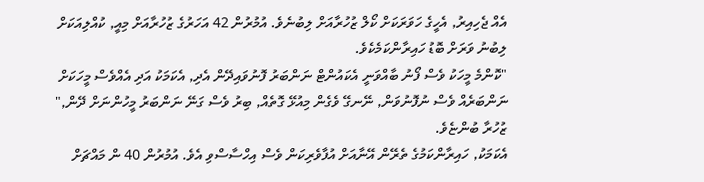އެއް ޖެހިއިރު, އެހީގެ ހަވަރަކަށް ކޯލް ޒުހުރާއަށް ލިބުނެވެ. އުމުރުން 42 އަހަރުގެ ޒުހުރާއަށް މިއީ, ކުއްލިއަކަށް ލިބުނު ވަރަށް ބޮޑު ހައިރާންކަމެކެވެ.
"ކޮންމެ މީހަކު ވެސް ފޯނު ބާއްވަނީ އެކައުންޓް ނަންބަރު ފޮނުވައިދޭން އެދި, އެކަމަކު އަދި އެއްވެސް މީހަކަށް ނަންބަރެއް ވެސް ނުފޮނުވަން, ނޭނގޭ ވެގެން މިއުޅޭ ގޮތެއް, ބިރު ވެސް ގަނޭ ނަންބަރު މީހުންނަށް ދޭން," ޒުހުރާ ބުންޏެވެ.
އެކަމަކު, ހައިރާންކަމުގެ ތެރޭން އޭނާއަށް އުފާވެރިކަން ވެސް އިހްސާސްވި އެވެ. އުމުރުން 40 ން މައްޗަށް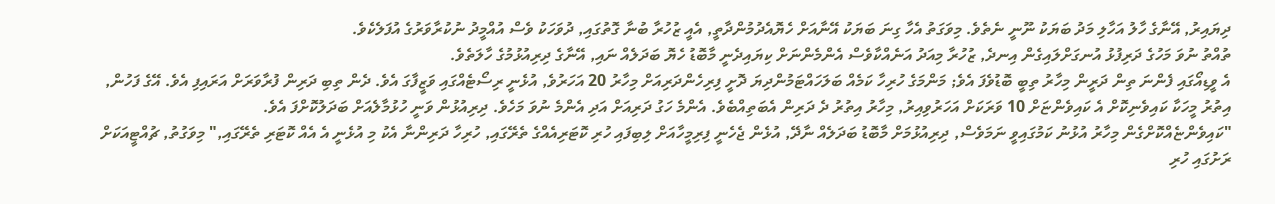ދިޔައިރު, އޭނާގެ ހާލު އަހާލި މަދު ބަޔަކު ނޫނީ ނެތެވެ. މިވަގަތު އެހާ ގިނަ ބަޔަކު އޭނާއަށް ހެޔޮއެދުމުންދާތީ, އެއީ ޒުހުރާ ބުނާ ގޮތުގައި, ދުވަހަކު ވެސް އުއްމީދު ނުކުރާވަރުގެ އުފަލެކެވެ.
ތުއްތު ނުވަ މަހުގެ ދަރިފުޅު އުނގަށްލައިގެން އިނދެ, ޒުހުރާ މިއަދު އަނެއްކާވެސް އެންމެންނަށް ކިޔައިދެނީ މާބޮޑު ހެޔޮ ބަދަލެއް ނައި, އޭނާގެ ދިރިއުޅުމުގެ ހާލަތެވެ.
އެ ވީޑިއޯގައި ފެންނަ ތިން ދަރީން މިހާރު ތިބީ ބޮޑުވެފަ އެވެ; މަންމަގެ ހުރިހާ ކަމެއް ބަލަހައްޓަމުންދިޔަ ދޮށީ ފިރިހެންދަރިއަށް މިހާރު 20 އަހަރުވެ, އުޅެނީ ރިސޯޓެއްގައި ވަޒީފާގަ އެވެ. ދެން ތިބި ދަރިން ފުރާވަރަށް އަރައިފި އެވެ. އޭގެ ފަހުން, އިތުރު މީހަކާ ކައިވެނިކޮށް އެ ކައިވެންޏަށް 10 ވަރަކަށް އަހަރުވިއިރު, މިހާރު އިތުރު ދެ ދަރިން އެބަތިއްބެވެ. އެންމެ ހަގު ދަރިއަށް އަދި އެންމެ ނުވަ މަހެވެ. ދިރިއުޅުން ވަނީ ހުޅުމާލެއަށް ބަދަލުކޮށްފަ އެވެ.
"ކައިވެންޏެއްކޮށްގެން މިހާރު އުޅުނު ކަމުގައިވީ ނަމަވެސް, ދިރިއުޅުމަށް މާބޮޑު ބަދަލެއް ނާދޭ, އުޅެން ޖެހެނީ ފިރިމީހާއަށް ލިބިފައި ހުރި ކޮޓަރިއެއްގެ ތެރޭގައި, ހުރިހާ ދަރިންނާ އެކު މި އުޅެނީ އެ އެއް ކޮޓަރި ތެރޭގައި," މިވަގުތު, ޗުއްޓީއަކަށް ރަށުގައި ހުރި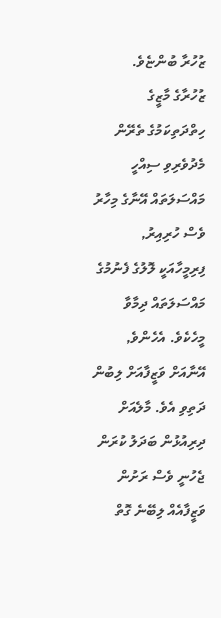ޒުހުރާ ބުންޏެވެ.
ޒުހުރާގެ މާޒީގެ ހިތްދަތިކަމުގެ ތެރޭން މެދުވެރިވި ސިއްހީ މައްސަލަތައް އޭނާގެ މިހާރު ވެސް ހުރިއިރު, ފިރިމީހާއަކީ ލޮލުގެ ފެނުމުގެ މައްސަލަތައް ދިމާވާ މީހެކެވެ. އެހެންވެ, އޭނާއަށް ވަޒީފާއަށް ލިބުން ދަތިވި އެވެ. މާލެއަށް ދިރިއުޅުން ބަދަލު ކުރަން ޖެހުނީ ވެސް ރަށުން ވަޒީފާއެއް ލިބޭނެ ގޮތް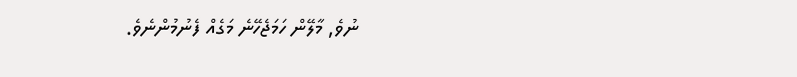ނުވެ, މާލޭން ހަމަޖެހޭނެ މަގެއް ފެނުމުންނެވެ.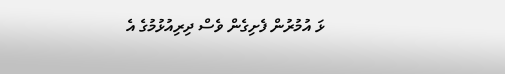ޅަ އުމުރުން ފެށިގެން ވެސް ދިރިއުޅުމުގެ އެ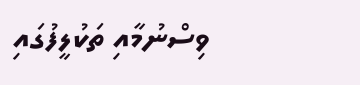ވިސްނުމާއި ތަކުލީފުގައި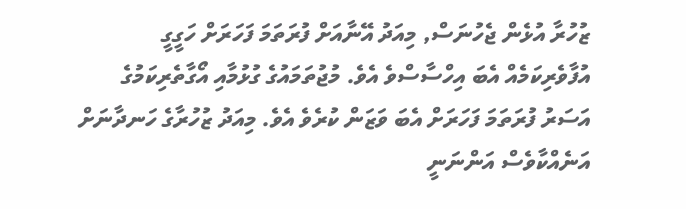ޒުހުރާ އުޅެން ޖެހުނަސް, މިއަދު އޭނާއަށް ފުރަތަމަ ފަހަރަށް ހަގީގީ އުފާވެރިކަމެއް އެބަ އިހްސާސްވެ އެވެ. މުޖުތަމައުގެ ގުޅުމާއި އޯގާތެރިކަމުގެ އަސަރު ފުރަތަމަ ފަހަރަށް އެބަ ވަޒަން ކުރެވެ އެވެ. މިއަދު ޒުހުރާގެ ހަނދާނަށް އަނެއްކާވެސް އަންނަނީ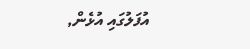އުފަލުގައި އުޅެން,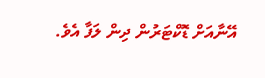އޭނާއަށް ޑޮކްޓަރުން ދިން ލަފާ އެވެ.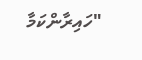"ހައިރާންކަމާ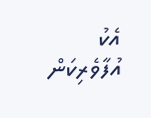އެކު އުފާވެރިކަން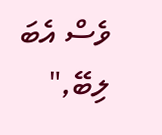ވެސް އެބަ ލިބޭ,"